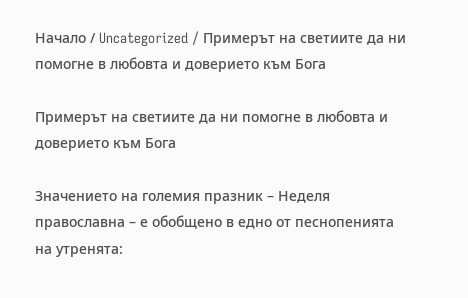Начало / Uncategorized / Примерът на светиите да ни помогне в любовта и доверието към Бога

Примерът на светиите да ни помогне в любовта и доверието към Бога

Значението на големия празник – Неделя православна – е обобщено в едно от песнопенията на утренята: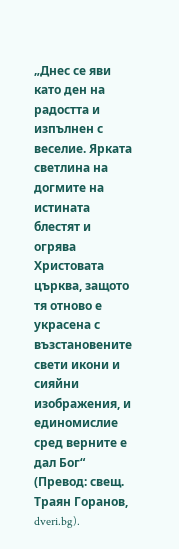„Днес се яви като ден на радостта и изпълнен с веселие. Ярката светлина на догмите на истината блестят и огрява Христовата църква, защото тя отново е украсена с възстановените свети икони и сияйни изображения, и единомислие сред верните е дал Бог“ (Превод: свещ. Траян Горанов, dveri.bg).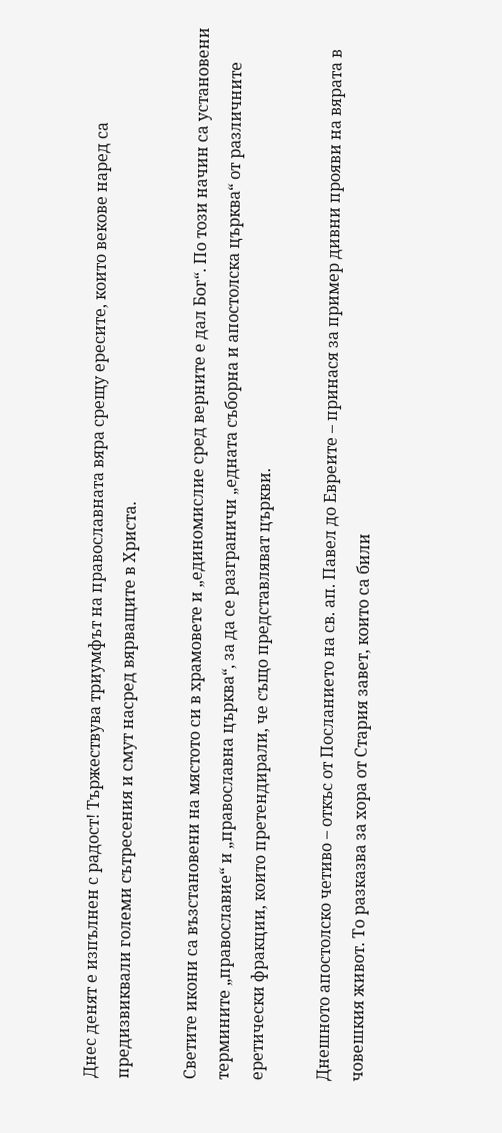Днес денят е изпълнен с радост! Тържествува триумфът на православната вяра срещу ересите, които векове наред са предизвиквали големи сътресения и смут насред вярващите в Христа.

Светите икони са възстановени на мястото си в храмовете и „единомислие сред верните е дал Бог“. По този начин са установени термините „православие“ и „православна църква“, за да се разграничи „едната съборна и апостолска църква“ от различните еретически фракции, които претендирали, че също представляват църкви.

Днешното апостолско четиво – откъс от Посланието на св. ап. Павел до Евреите – принася за пример дивни прояви на вярата в човешкия живот. То разказва за хора от Стария завет, които са били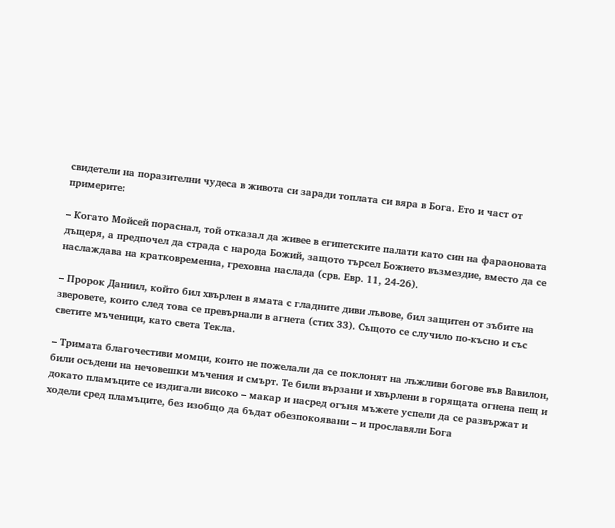свидетели на поразителни чудеса в живота си заради топлата си вяра в Бога. Ето и част от примерите:

– Когато Мойсей пораснал, той отказал да живее в египетските палати като син на фараоновата дъщеря, а предпочел да страда с народа Божий, защото търсел Божието възмездие, вместо да се наслаждава на кратковременна, греховна наслада (срв. Евр. 11, 24-26).

– Пророк Даниил, който бил хвърлен в ямата с гладните диви лъвове, бил защитен от зъбите на зверовете, които след това се превърнали в агнета (стих 33). Същото се случило по-късно и със светите мъченици, като света Текла.

– Тримата благочестиви момци, които не пожелали да се поклонят на лъжливи богове във Вавилон, били осъдени на нечовешки мъчения и смърт. Те били вързани и хвърлени в горящата огнена пещ и докато пламъците се издигали високо – макар и насред огъня мъжете успели да се развържат и ходели сред пламъците, без изобщо да бъдат обезпокоявани – и прославяли Бога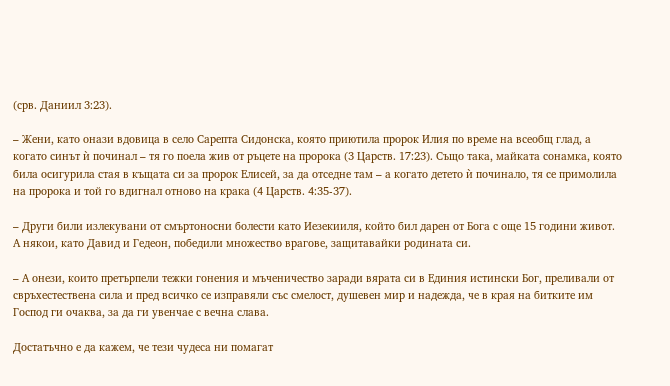(срв. Даниил 3:23).

– Жени, като онази вдовица в село Сарепта Сидонска, която приютила пророк Илия по време на всеобщ глад, а когато синът ѝ починал – тя го поела жив от ръцете на пророка (3 Царств. 17:23). Също така, майката сонамка, която била осигурила стая в къщата си за пророк Елисей, за да отседне там – а когато детето ѝ починало, тя се примолила на пророка и той го вдигнал отново на крака (4 Царств. 4:35-37).

– Други били излекувани от смъртоносни болести като Иезекииля, който бил дарен от Бога с още 15 години живот. А някои, като Давид и Гедеон, победили множество врагове, защитавайки родината си.

– А онези, които претърпели тежки гонения и мъченичество заради вярата си в Единия истински Бог, преливали от свръхестествена сила и пред всичко се изправяли със смелост, душевен мир и надежда, че в края на битките им Господ ги очаква, за да ги увенчае с вечна слава.

Достатъчно е да кажем, че тези чудеса ни помагат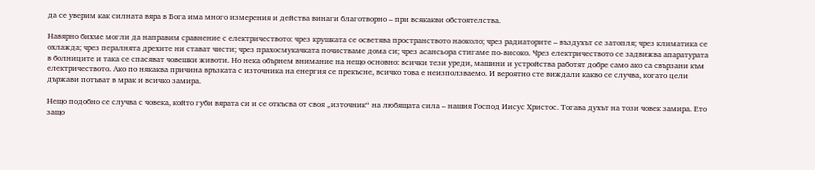да се уверим как силната вяра в Бога има много измерения и действа винаги благотворно – при всякакви обстоятелства.

Навярно бихме могли да направим сравнение с електричеството: чрез крушката се осветява пространството наоколо; чрез радиаторите – въздухът се затопля; чрез климатика се охлажда; чрез пералнята дрехите ни стават чисти; чрез прахосмукачката почистваме дома си; чрез асансьора стигаме по-високо. Чрез електричеството се задвижва апаратурата в болниците и така се спасяват човешки животи. Но нека обърнем внимание на нещо основно: всички тези уреди, машини и устройства работят добре само ако са свързани към електричеството. Ако по някаква причина връзката с източника на енергия се прекъсне, всичко това е неизползваемо. И вероятно сте виждали какво се случва, когато цели държави потъват в мрак и всичко замира.

Нещо подобно се случва с човека, който губи вярата си и се откъсва от своя „източник“ на любящата сила – нашия Господ Иисус Христос. Тогава духът на този човек замира. Ето защо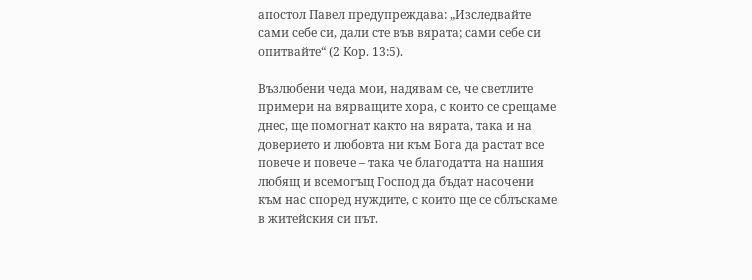апостол Павел предупреждава: „Изследвайте сами себе си, дали сте във вярата; сами себе си опитвайте“ (2 Кор. 13:5).

Възлюбени чеда мои, надявам се, че светлите примери на вярващите хора, с които се срещаме днес, ще помогнат както на вярата, така и на доверието и любовта ни към Бога да растат все повече и повече – така че благодатта на нашия любящ и всемогъщ Господ да бъдат насочени към нас според нуждите, с които ще се сблъскаме в житейския си път.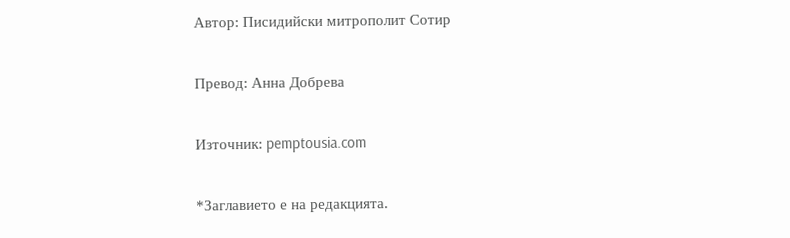Автор: Писидийски митрополит Сотир

Превод: Анна Добрева

Източник: pemptousia.com

*Заглавието е на редакцията.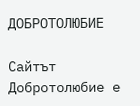ДОБРОТОЛЮБИЕ

Сайтът Добротолюбие е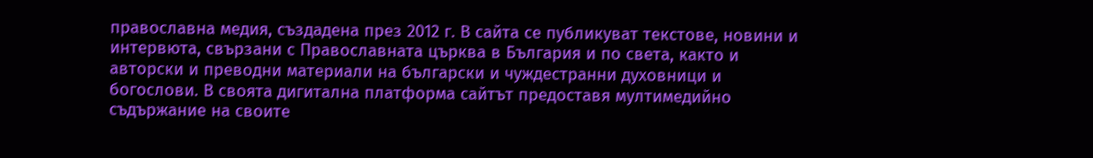православна медия, създадена през 2012 г. В сайта се публикуват текстове, новини и интервюта, свързани с Православната църква в България и по света, както и авторски и преводни материали на български и чуждестранни духовници и богослови. В своята дигитална платформа сайтът предоставя мултимедийно съдържание на своите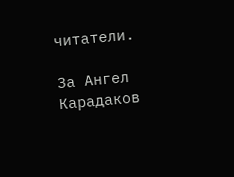читатели.

За Ангел Карадаков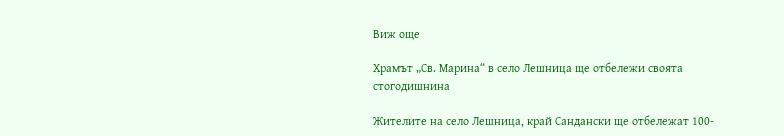Виж още

Храмът „Св. Марина“ в село Лешница ще отбележи своята стогодишнина

Жителите на село Лешница, край Сандански ще отбележат 100-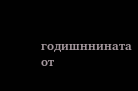годишннината от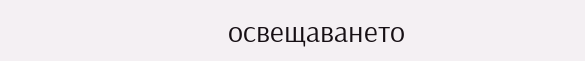освещаването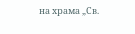на храма „Св.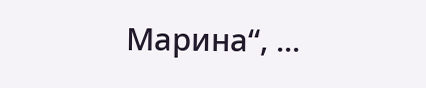Марина“, ...